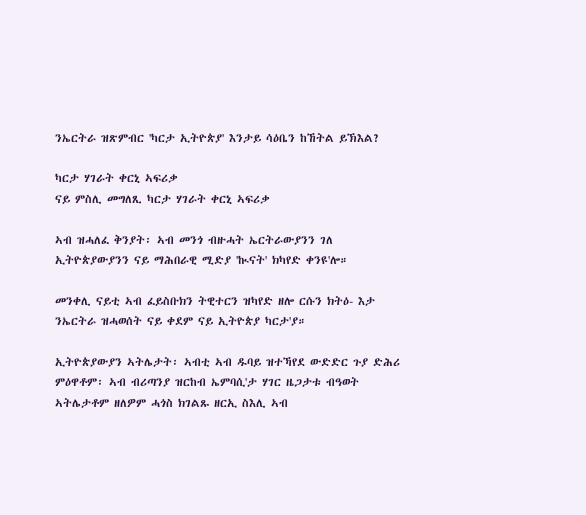ንኤርትራ ዝጽምብር 'ካርታ ኢትዮጵያ' እንታይ ሳዕቤን ከኸትል ይኽእል?

ካርታ ሃገራት ቀርኒ ኣፍሪቃ
ናይ ምስሊ መግለጺ ካርታ ሃገራት ቀርኒ ኣፍሪቃ

ኣብ ዝሓለፈ ቅንያት፡ ኣብ መንጎ ብዙሓት ኤርትራውያንን ገለ ኢትዮጵያውያንን ናይ ማሕበራዊ ሚድያ 'ኲናት' ክካየድ ቀንዩ'ሎ።

መንቀሊ ናይቲ ኣብ ፈይስቡክን ትዊተርን ዝካየድ ዘሎ ርሱን ክትዕ- እታ ንኤርትራ ዝሓወሰት ናይ ቀደም ናይ ኢትዮጵያ ካርታ'ያ።

ኢትዮጵያውያን ኣትሌታት፡ ኣብቲ ኣብ ዱባይ ዝተኻየደ ውድድር ጉያ ድሕሪ ምዕዋቶም፡ ኣብ ብሪጣንያ ዝርከብ ኤምባሲ'ታ ሃገር ዜጋታቱ ብዓወት ኣትሌታቶም ዘለዎም ሓጎስ ክገልጹ ዘርኢ ስእሊ ኣብ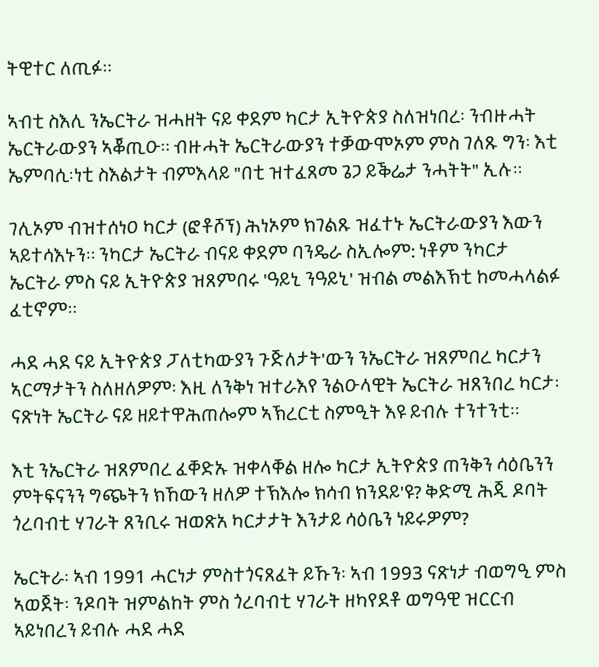ትዊተር ለጢፉ።

ኣብቲ ስእሊ ንኤርትራ ዝሓዘት ናይ ቀደም ካርታ ኢትዮጵያ ስለዝነበረ፡ ንብዙሓት ኤርትራውያን ኣቖጢዑ። ብዙሓት ኤርትራውያን ተቓውሞኦም ምስ ገለጹ ግን፡ እቲ ኤምባሲ፡ነቲ ስእልታት ብምእላይ "በቲ ዝተፈጸመ ጌጋ ይቕሬታ ንሓትት" ኢሉ።

ገሊኦም ብዝተሰነዐ ካርታ (ፎቶሾፕ) ሕነኦም ክገልጹ ዝፈተኑ ኤርትራውያን እውን ኣይተሳእኑን። ንካርታ ኤርትራ ብናይ ቀደም ባንዴራ ስኢሎም: ነቶም ንካርታ ኤርትራ ምስ ናይ ኢትዮጵያ ዝጸምበሩ 'ዓይኒ ንዓይኒ' ዝብል መልእኽቲ ከመሓላልፉ ፈቲኖም።

ሓደ ሓደ ናይ ኢትዮጵያ ፓለቲካውያን ጉጅለታት'ውን ንኤርትራ ዝጸምበረ ካርታን ኣርማታትን ስለዘለዎም፡ እዚ ለንቅነ ዝተራእየ ንልዑላዊት ኤርትራ ዝጸንበረ ካርታ፡ ናጽነት ኤርትራ ናይ ዘይተዋሕጠሎም ኣኽረርቲ ስምዒት እዩ ይብሉ ተንተንቲ።

እቲ ንኤርትራ ዝጸምበረ ፈቐድኡ ዝቀላቐል ዘሎ ካርታ ኢትዮጵያ ጠንቅን ሳዕቤንን ምትፍናንን ግጭትን ክኸውን ዘለዎ ተኽእሎ ክሳብ ክንደይ'ዩ? ቅድሚ ሕጂ ዶባት ጎረባብቲ ሃገራት ጸንቢሩ ዝወጽአ ካርታታት እንታይ ሳዕቤን ነይሩዎም?

ኤርትራ፡ ኣብ 1991 ሓርነታ ምስተጎናጸፈት ይኹን፡ ኣብ 1993 ናጽነታ ብወግዒ ምስ ኣወጀት፡ ንዶባት ዝምልከት ምስ ጎረባብቲ ሃገራት ዘካየደቶ ወግዓዊ ዝርርብ ኣይነበረን ይብሉ ሓደ ሓደ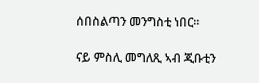ሰበስልጣን መንግስቲ ነበር።

ናይ ምስሊ መግለጺ ኣብ ጂቡቲን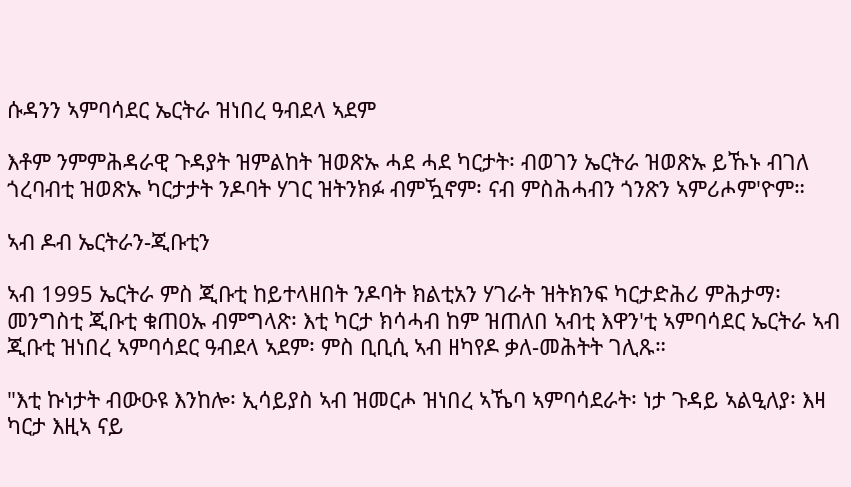ሱዳንን ኣምባሳደር ኤርትራ ዝነበረ ዓብደላ ኣደም

እቶም ንምምሕዳራዊ ጉዳያት ዝምልከት ዝወጽኡ ሓደ ሓደ ካርታት፡ ብወገን ኤርትራ ዝወጽኡ ይኹኑ ብገለ ጎረባብቲ ዝወጽኡ ካርታታት ንዶባት ሃገር ዝትንክፉ ብምዃኖም፡ ናብ ምስሕሓብን ጎንጽን ኣምሪሖም'ዮም።

ኣብ ዶብ ኤርትራን-ጂቡቲን

ኣብ 1995 ኤርትራ ምስ ጂቡቲ ከይተላዘበት ንዶባት ክልቲአን ሃገራት ዝትክንፍ ካርታድሕሪ ምሕታማ፡ መንግስቲ ጂቡቲ ቁጠዐኡ ብምግላጽ፡ እቲ ካርታ ክሳሓብ ከም ዝጠለበ ኣብቲ እዋን'ቲ ኣምባሳደር ኤርትራ ኣብ ጂቡቲ ዝነበረ ኣምባሳደር ዓብደላ ኣደም፡ ምስ ቢቢሲ ኣብ ዘካየዶ ቃለ-መሕትት ገሊጹ።

"እቲ ኩነታት ብውዑዩ እንከሎ፡ ኢሳይያስ ኣብ ዝመርሖ ዝነበረ ኣኼባ ኣምባሳደራት፡ ነታ ጉዳይ ኣልዒለያ፡ እዛ ካርታ እዚኣ ናይ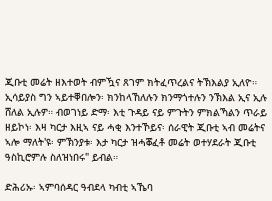ጂቡቲ መሬት ዘእተወት ብምዃና ጸገም ክትፈጥረልና ትኽእልያ ኢለዮ። ኢሳይያስ ግን ኣይተቐበሎን፡ ክንከላኸለሉን ክንማጎተሉን ንኽእል ኢና ኢሉ ሸለል ኢሉዎ። ብወገነይ ድማ፡ እቲ ጉዳይ ናይ ምጉትን ምክልኻልን ጥራይ ዘይኮነ፡ እዛ ካርታ እዚኣ ናይ ሓቂ እንተኾይና፡ ሰራዊት ጂቡቲ ኣብ መሬትና ኣሎ ማለት'ዩ፡ ምኽንያቱ፡ እታ ካርታ ዝሓቖፈቶ መሬት ወተሃደራት ጂቡቲ ዓስኪሮምሉ ስለዝነበሩ" ይብል።

ድሕሪኡ፡ ኣምባሰዳር ዓብደላ ካብቲ ኣኼባ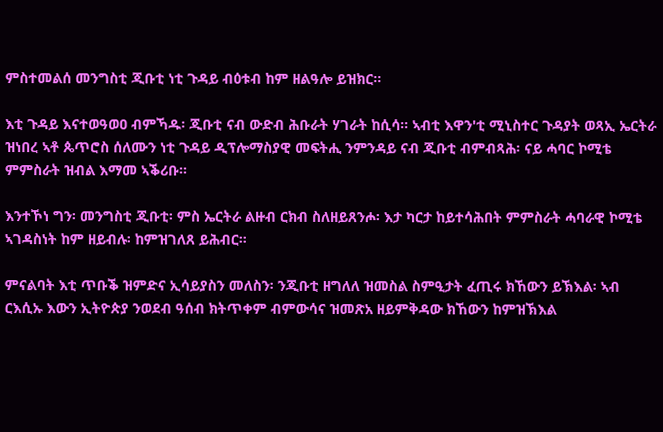ምስተመልሰ መንግስቲ ጂቡቲ ነቲ ጉዳይ ብዕቱብ ከም ዘልዓሎ ይዝክር።

እቲ ጉዳይ እናተወዓወዐ ብምኻዱ፡ ጂቡቲ ናብ ውድብ ሕቡራት ሃገራት ከሲሳ። ኣብቲ እዋን'ቲ ሚኒስተር ጉዳያት ወጻኢ ኤርትራ ዝነበረ ኣቶ ጴጥሮስ ሰለሙን ነቲ ጉዳይ ዲፕሎማስያዊ መፍትሒ ንምንዳይ ናብ ጂቡቲ ብምብጻሕ፡ ናይ ሓባር ኮሚቴ ምምስራት ዝብል እማመ ኣቕሪቡ።

እንተኾነ ግን፡ መንግስቲ ጂቡቲ፡ ምስ ኤርትራ ልዙብ ርክብ ስለዘይጸንሖ፡ እታ ካርታ ከይተሳሕበት ምምስራት ሓባራዊ ኮሚቴ ኣገዳስነት ከም ዘይብሉ፡ ከምዝገለጸ ይሕብር።

ምናልባት እቲ ጥቡቕ ዝምድና ኢሳይያስን መለስን፡ ንጂቡቲ ዘግለለ ዝመስል ስምዒታት ፈጢሩ ክኸውን ይኽእል፡ ኣብ ርእሲኡ እውን ኢትዮጵያ ንወደብ ዓሰብ ክትጥቀም ብምውሳና ዝመጽአ ዘይምቅዳው ክኸውን ከምዝኽእል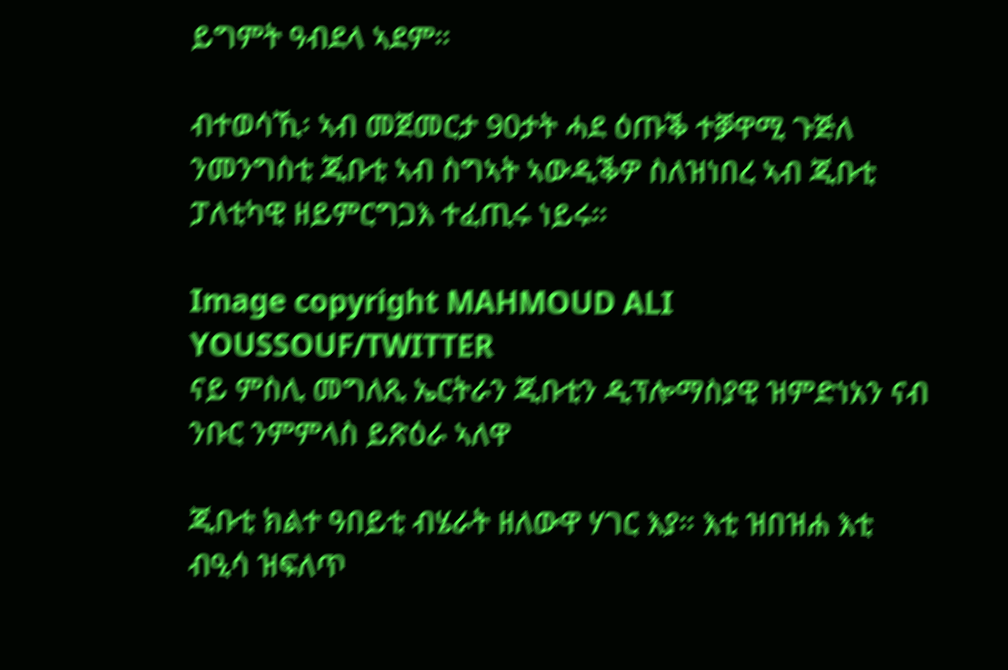ይግምት ዓብደላ ኣደም።

ብተወሳኺ፡ ኣብ መጀመርታ 90ታት ሓደ ዕጡቕ ተቓዋሚ ጉጅለ ንመንግስቲ ጂቡቲ ኣብ ስግኣት ኣውዲቕዎ ስለዝነበረ ኣብ ጂቡቲ ፓለቲካዊ ዘይምርግጋእ ተፈጢሩ ነይሩ።

Image copyright MAHMOUD ALI YOUSSOUF/TWITTER
ናይ ምስሊ መግለጺ ኤርትራን ጂቡቲን ዲፕሎማስያዊ ዝምድነአን ናብ ንቡር ንምምላስ ይጽዕራ ኣለዋ

ጂቡቲ ክልተ ዓበይቲ ብሄራት ዘለውዋ ሃገር እያ። እቲ ዝበዝሐ እቲ ብዒሳ ዝፍለጥ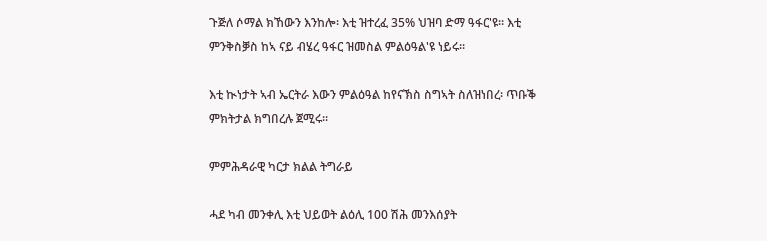ጉጅለ ሶማል ክኸውን እንከሎ፡ እቲ ዝተረፈ 35% ህዝባ ድማ ዓፋር'ዩ። እቲ ምንቅስቓስ ከኣ ናይ ብሄረ ዓፋር ዝመስል ምልዕዓል'ዩ ነይሩ።

እቲ ኲነታት ኣብ ኤርትራ እውን ምልዕዓል ከየናኽስ ስግኣት ስለዝነበረ፡ ጥቡቕ ምክትታል ክግበረሉ ጀሚሩ።

ምምሕዳራዊ ካርታ ክልል ትግራይ

ሓደ ካብ መንቀሊ እቲ ህይወት ልዕሊ 100 ሽሕ መንእሰያት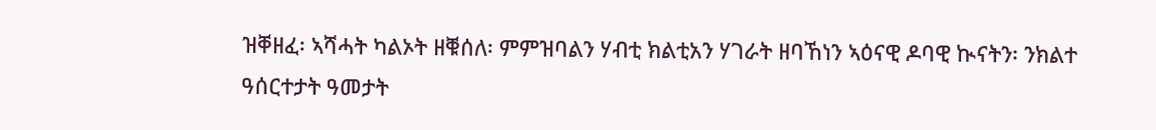ዝቐዘፈ፡ ኣሻሓት ካልኦት ዘቑሰለ፡ ምምዝባልን ሃብቲ ክልቲአን ሃገራት ዘባኸነን ኣዕናዊ ዶባዊ ኲናትን፡ ንክልተ ዓሰርተታት ዓመታት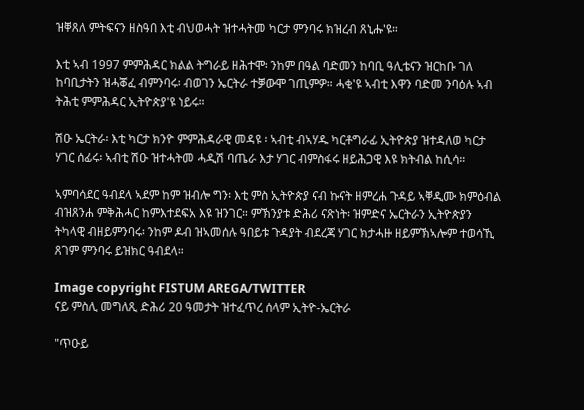ዝቐጸለ ምትፍናን ዘስዓበ እቲ ብህወሓት ዝተሓትመ ካርታ ምንባሩ ክዝረብ ጸኒሑ'ዩ።

እቲ ኣብ 1997 ምምሕዳር ክልል ትግራይ ዘሕተሞ፡ ንከም በዓል ባድመን ከባቢ ዓሊቴናን ዝርከቡ ገለ ከባቢታትን ዝሓቖፈ ብምንባሩ፡ ብወገን ኤርትራ ተቓውሞ ገጢምዎ። ሓቂ'ዩ ኣብቲ እዋን ባድመ ንባዕሉ ኣብ ትሕቲ ምምሕዳር ኢትዮጵያ'ዩ ነይሩ።

ሽዑ ኤርትራ፡ እቲ ካርታ ክንዮ ምምሕዳራዊ መዳዩ ፡ ኣብቲ ብኣሃዱ ካርቶግራፊ ኢትዮጵያ ዝተዳለወ ካርታ ሃገር ሰፊሩ፡ ኣብቲ ሽዑ ዝተሓትመ ሓዲሽ ባጤራ እታ ሃገር ብምስፋሩ ዘይሕጋዊ እዩ ክትብል ከሲሳ።

ኣምባሳደር ዓብደላ ኣደም ከም ዝብሎ ግን፡ እቲ ምስ ኢትዮጵያ ናብ ኩናት ዘምረሐ ጉዳይ ኣቐዲሙ ክምዕብል ብዝጸንሐ ምቅሕሓር ከምእተደፍአ እዩ ዝንገር። ምኽንያቱ ድሕሪ ናጽነት፡ ዝምድና ኤርትራን ኢትዮጵያን ትካላዊ ብዘይምንባሩ፡ ንከም ዶብ ዝኣመሰሉ ዓበይቱ ጉዳያት ብደረጃ ሃገር ክታሓዙ ዘይምኽኣሎም ተወሳኺ ጸገም ምንባሩ ይዝክር ዓብደላ።

Image copyright FISTUM AREGA/TWITTER
ናይ ምስሊ መግለጺ ድሕሪ 20 ዓመታት ዝተፈጥረ ሰላም ኢትዮ-ኤርትራ

"ጥዑይ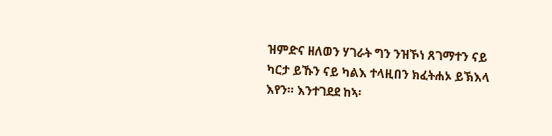ዝምድና ዘለወን ሃገራት ግን ንዝኾነ ጸገማተን ናይ ካርታ ይኹን ናይ ካልእ ተላዚበን ክፈትሐኦ ይኽእላ እየን። እንተገደደ ከኣ፡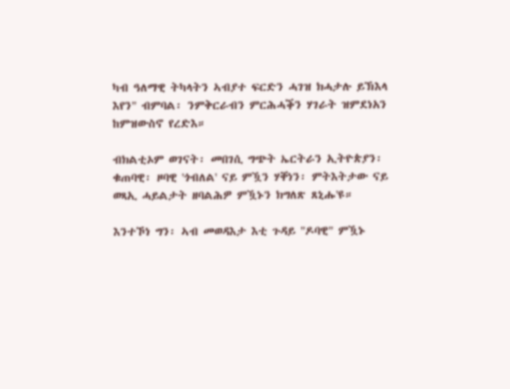ካብ ዓለማዊ ትካላትን ኣብያተ ፍርድን ሓገዝ ክሓታሉ ይኽእላ እየን" ብምባል፡ ንምቅርራብን ምርሕሓቕን ሃገራት ዝምደነአን ከምዝውስኖ የረድእ።

ብክልቲኦም ወገናት፡ መበገሲ ግጭት ኤርትራን ኢትዮጵያን፡ ቁጠባዊ፡ ዞባዊ 'ጎብለል' ናይ ምዃን ሃቐነን፡ ምትእትታው ናይ ወጻኢ ሓይልታት ዘባልሕዎ ምዃኑን ክግለጽ ጸኒሑ'ዩ።

እንተኾነ ግን፡ ኣብ መወዳእታ እቲ ጉዳይ "ዶባዊ" ምዃኑ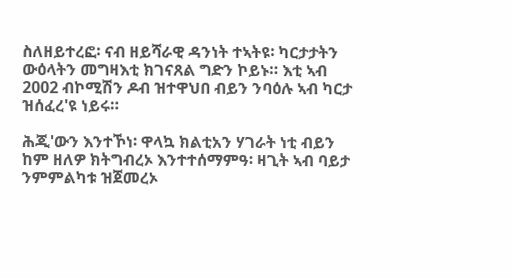ስለዘይተረፎ፡ ናብ ዘይሻራዊ ዳንነት ተኣትዩ፡ ካርታታትን ውዕላትን መግዛእቲ ክገናጸል ግድን ኮይኑ። እቲ ኣብ 2002 ብኮሚሽን ዶብ ዝተዋህበ ብይን ንባዕሉ ኣብ ካርታ ዝሰፈረ'ዩ ነይሩ።

ሕጂ'ውን እንተኾነ፡ ዋላኳ ክልቲአን ሃገራት ነቲ ብይን ከም ዘለዎ ክትግብረኦ እንተተሰማምዓ፡ ዛጊት ኣብ ባይታ ንምምልካቱ ዝጀመረኦ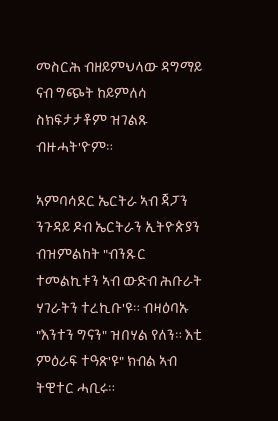መስርሕ ብዘይምህላው ዳግማይ ናብ ግጭት ከይምለሳ ስክፍታታቶም ዝገልጹ ብዙሓት'ዮም።

ኣምባሳደር ኤርትራ ኣብ ጃፓን ንጉዳይ ዶብ ኤርትራን ኢትዮጵያን ብዝምልከት "ብንጹር ተመልኪቱን ኣብ ውድብ ሕቡራት ሃገራትን ተረኪቡ'ዩ። ብዛዕባኡ "እንተን ግናን" ዝበሃል የለን። እቲ ምዕራፍ ተዓጽ'ዩ" ክብል ኣብ ትዊተር ሓቢሩ።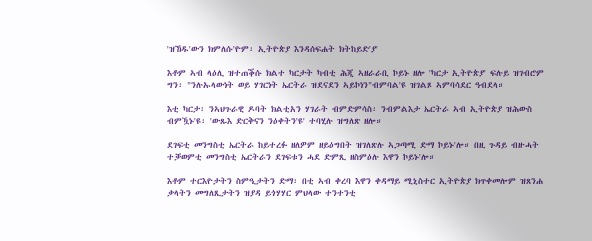'ዝኸዱ'ውን ክምለሱ'ዮም፡ ኢትዮጵያ እንዳሰፍሐት ክትከይድ'ያ'

እቶም ኣብ ላዕሊ ዝተጠቕሱ ክልተ ካርታት ካብቲ ሕጂ ኣዘራራቢ ኮይኑ ዘሎ 'ካርታ ኢትዮጵያ' ፍሉይ ዝገብሮም ግን፡ "ንሉኡላውነት ወይ ሃገርነት ኤርትራ ዝደናደን ኣይኮነን"ብምባል'ዩ ዝገልጾ ኣምባሳደር ዓብደላ።

እቲ ካርታ፡ ንኣህጉራዊ ዶባት ክልቲአን ሃገራት ብምድምሳስ፡ ንብምልእታ ኤርትራ ኣብ ኢትዮጵያ ዝሕውስ ብምዃኑ'ዩ፡ 'ውጹእ ድርቅናን ንዕቀትን'ዩ' ተባሂሉ ዝግለጽ ዘሎ።

ደገፍቲ መንግስቲ ኤርትራ ከይተረፉ ዘለዎም ዘይዕግበት ዝገለጽሉ ኣጋጣሚ ድማ ኮይኑ'ሎ። በዚ ጉዳይ ብዙሓት ተቓወምቲ መንግስቲ ኤርትራን ደገፍቱን ሓደ ድምጺ ዘስምዕሉ እዋን ኮይኑ'ሎ።

እቶም ተርእዮታትን ስምዒታትን ድማ፡ በቲ ኣብ ቀረባ እዋን ቀዳማይ ሚኒስተር ኢትዮጵያ ክጥቀመሎም ዝጸንሐ ቃላትን መግለጺታትን ዝያዳ ይጎሃሃር ምህላው ተንተንቲ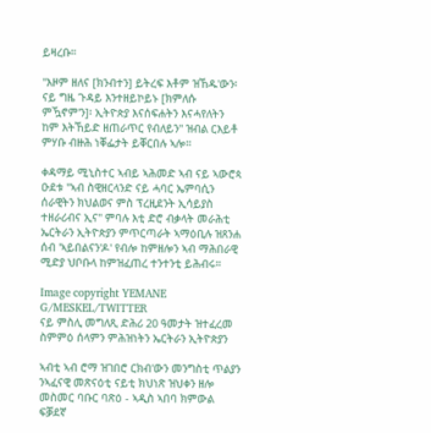ይዛረቡ።

"እዞም ዘለና [ክንብተን] ይትረፍ እቶም ዝኸዱ'ውን፡ ናይ ግዜ ጉዳይ እንተዘይኮይኑ [ክምለሱ ምዃኖም'ን]፡ ኢትዮጵያ እናሰፍሐትን እናሓየለትን ከም እትኸይድ ዘጠራጥር የብለይን" ዝብል ርእይቶ ምሃቡ ብዙሕ ነቐፌታት ይቐርበሉ ኣሎ።

ቀዳማይ ሚኒስተር ኣብይ ኣሕመድ ኣብ ናይ ኣውሮጳ ዑደቱ "ኣብ ስዊዘርላንድ ናይ ሓባር ኤምባሲን ሰራዊትን ክህልወና ምስ ፕረዚደንት ኢሳይያስ ተዘራሪብና ኢና" ምባሉ እቲ ድሮ ብቃላት መራሕቲ ኤርትራን ኢትዮጵያን ምጥርጣራት ኣማዕቢሉ ዝጸንሐ ሰብ 'ኣይበልናን'ዶ' የብሎ ከምዘሎን ኣብ ማሕበራዊ ሚድያ ህቦቡላ ከምዝፈጠረ ተንተንቲ ይሕብሩ።

Image copyright YEMANE G/MESKEL/TWITTER
ናይ ምስሊ መግለጺ ድሕሪ 20 ዓመታት ዝተፈረመ ስምምዕ ሰላምን ምሕዝነትን ኤርትራን ኢትዮጵያን

ኣብቲ ኣብ ሮማ ዝገበሮ ርክብ'ውን መንግስቲ ጥልያን ንኣፈናዊ መጽናዕቲ ናይቲ ክህነጽ ዝህቀን ዘሎ መስመር ባቡር ባጽዕ - ኣዲስ ኣበባ ክምውል ፍቓደኛ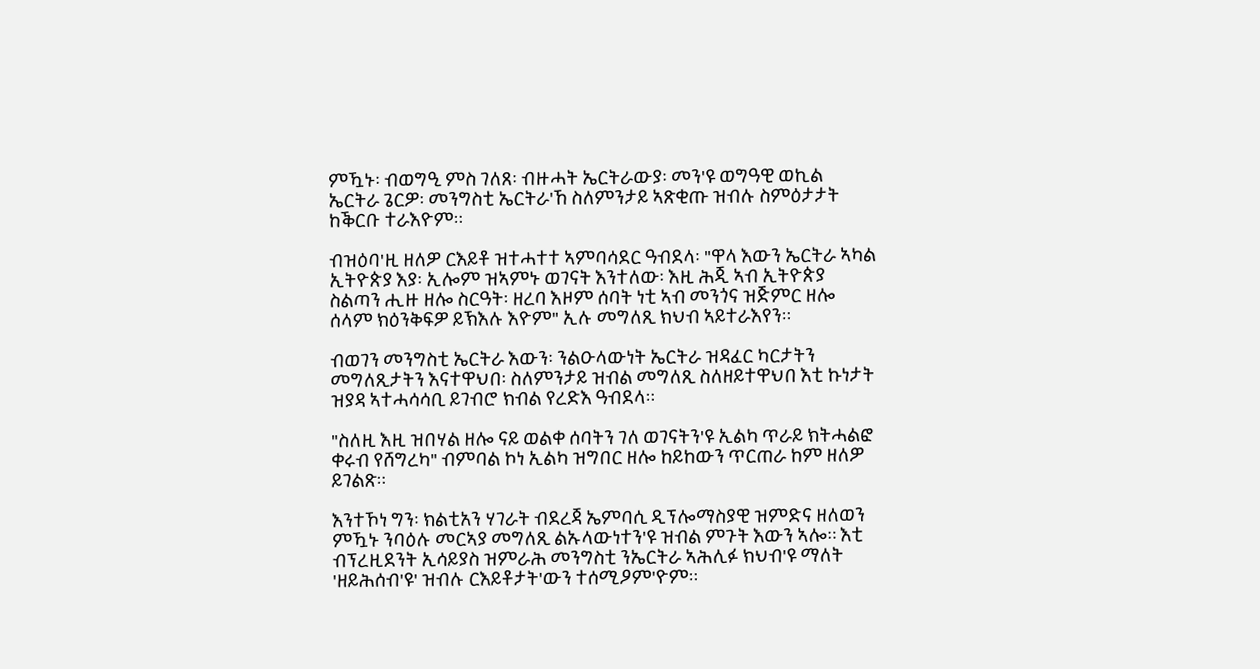ምዃኑ፡ ብወግዒ ምስ ገለጸ፡ ብዙሓት ኤርትራውያ፡ መን'ዩ ወግዓዊ ወኪል ኤርትራ ጌርዎ፡ መንግስቲ ኤርትራ'ኸ ስለምንታይ ኣጽቂጡ ዝብሉ ስምዕታታት ከቕርቡ ተራእዮም።

ብዝዕባ'ዚ ዘለዎ ርእይቶ ዝተሓተተ ኣምባሳደር ዓብደላ፡ "ዋላ እውን ኤርትራ ኣካል ኢትዮጵያ እያ፡ ኢሎም ዝኣምኑ ወገናት እንተለው፡ እዚ ሕጂ ኣብ ኢትዮጵያ ስልጣን ሒዙ ዘሎ ስርዓት፡ ዘረባ እዞም ሰባት ነቲ ኣብ መንጎና ዝጅምር ዘሎ ሰላም ክዕንቅፍዎ ይኽእሉ እዮም" ኢሉ መግለጺ ክህብ ኣይተራእየን።

ብወገን መንግስቲ ኤርትራ እውን፡ ንልዑላውነት ኤርትራ ዝዳፈር ካርታትን መግለጺታትን እናተዋህበ፡ ስለምንታይ ዝብል መግለጺ ስለዘይተዋህበ እቲ ኩነታት ዝያዳ ኣተሓሳሳቢ ይገብሮ ክብል የረድእ ዓብደላ።

"ስለዚ እዚ ዝበሃል ዘሎ ናይ ወልቀ ሰባትን ገለ ወገናትን'ዩ ኢልካ ጥራይ ክትሓልፎ ቀሩብ የሸግረካ" ብምባል ኮነ ኢልካ ዝግበር ዘሎ ከይከውን ጥርጠራ ከም ዘለዎ ይገልጽ።

እንተኾነ ግን፡ ክልቲአን ሃገራት ብደረጃ ኤምባሲ ዲፕሎማስያዊ ዝምድና ዘለወን ምዃኑ ንባዕሉ መርኣያ መግለጺ ልኡላውነተን'ዩ ዝብል ምጉት እውን ኣሎ። እቲ ብፕረዚደንት ኢሳይያስ ዝምራሕ መንግስቲ ንኤርትራ ኣሕሊፉ ክህብ'ዩ ማለት 'ዘይሕሰብ'ዩ' ዝብሉ ርእይቶታት'ውን ተሰሚዖም'ዮም።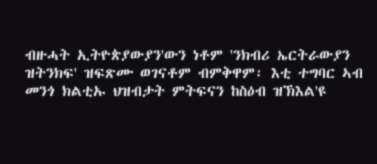ብዙሓት ኢትዮጵያውያን'ውን ነቶም 'ንክብሪ ኤርትራውያን ዝትንክፍ' ዝፍጽሙ ወገናቶም ብምቅዋም፡ እቲ ተግባር ኣብ መንጎ ክልቲኡ ህዝብታት ምትፍናን ከስዕብ ዝኽእል'ዩ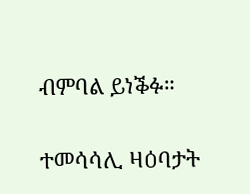ብምባል ይነቕፉ።

ተመሳሳሊ ዛዕባታት